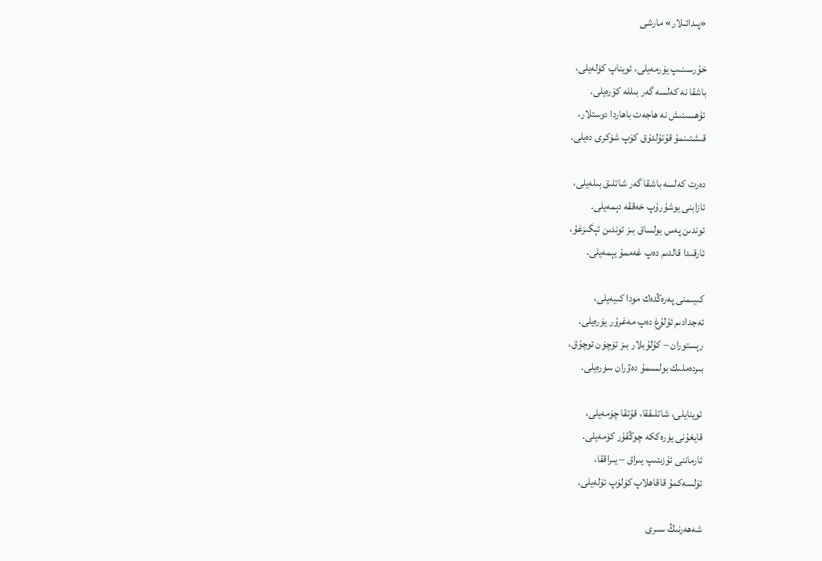«پىدائىلار» مارشى

خۇرسىنىپ يۈرمەيلى، ئويناپ كۈلەيلى،
باشقا نە كەلسە گەر بىللە كۆرەيلى.
ئۇھسىنىش نە ھاجەت باھاردا دوستلار،
قىشتىنمۇ قۇتۇلدۇق كۆپ شۈكرى دەيلى.

دەرت كەلسە باشقا گەر شاتلىق بىلەيلى،
ئازابنى يوشۇرۇپ خەققە دېمەيلى.
ئوندىن پەس بولساق بىز ئوندىن ئېگىزغۇ،
ئارقىدا قالدىم دەپ غەممۇ يېمەيلى.

كىيىمنى پەرەڭدەك مودا كىيەيلى،
ئەجدادىم ئۇلۇغ دەپ مەغرۇر يۈرەيلى.
رېستوران – كۇلۇبلار بىز ئۈچۈن ئوچۇق،
بىردەملىك بولسىمۇ دەۋران سۈرەيلى.

ئوينايلى، شاتلىققا، قۇتقا چۈمەيلى،
قايغۇنى يۈرەككە چوڭقۇر كۆمەيلى.
ئارماننى ئۇزىتىپ يىراق – يىراققا،
ئۆلسەكمۇ قاقاھلاپ كۈلۈپ ئۆلەيلى.

شەھەرنىڭ سىرى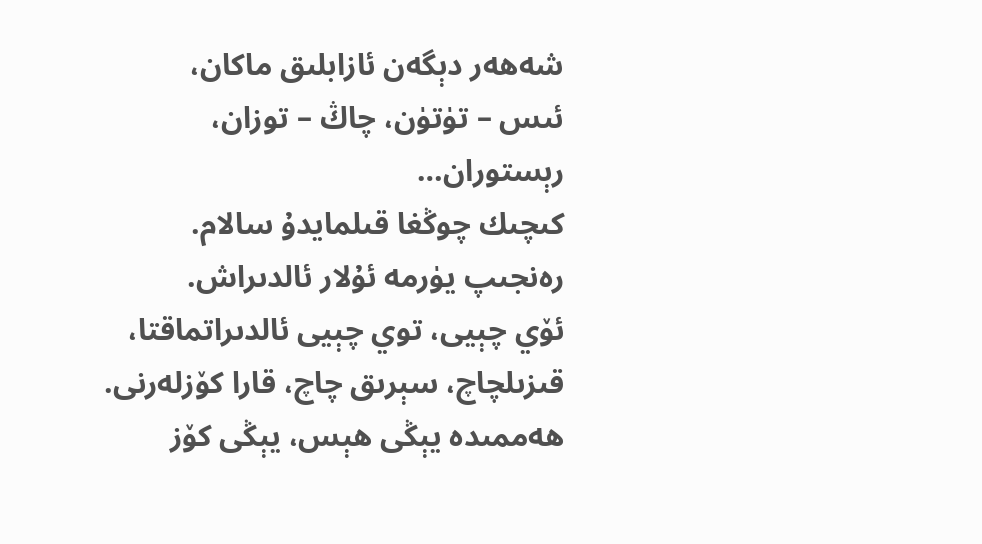شەھەر دېگەن ئازابلىق ماكان،
ئىس – تۈتۈن، چاڭ – توزان،
رېستوران…
كىچىك چوڭغا قىلمايدۇ سالام.
رەنجىپ يۈرمە ئۇلار ئالدىراش.
ئۆي چېيى، توي چېيى ئالدىراتماقتا،
قىزىلچاچ، سېرىق چاچ، قارا كۆزلەرنى.
ھەممىدە يېڭى ھېس، يېڭى كۆز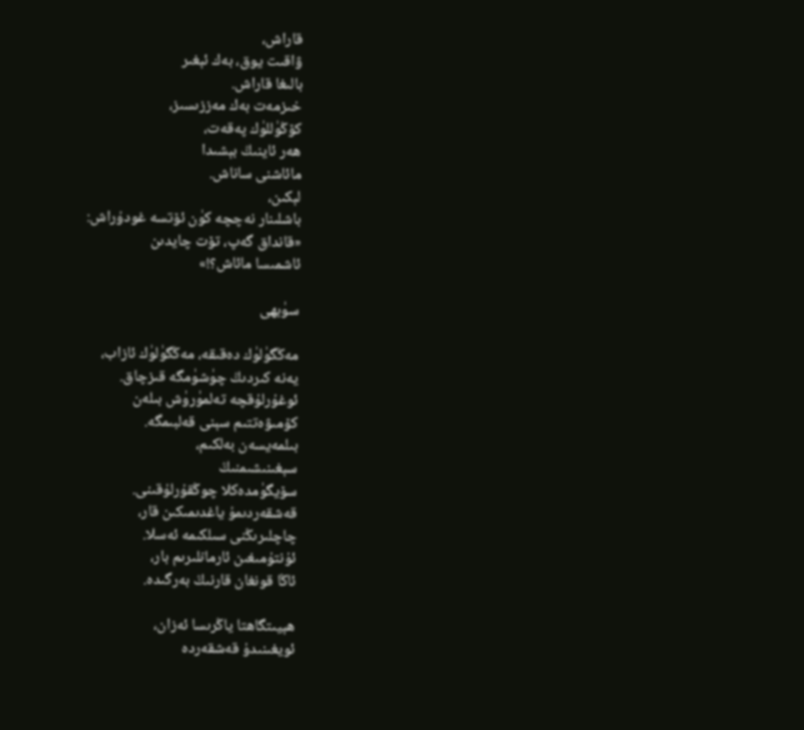قاراش،
ۋاقىت يوق، بەك ئېغىر
بالىغا قاراش.
خىزمەت بەك مەززىسىز،
كۆڭۈللۈك پەقەت،
ھەر ئاينىڭ بېشىدا
مائاشنى ساناش.
لېكىن،
باشلىنار نەچچە كۈن ئۆتسە غودۇراش:
«قانداق گەپ، تۆت چايدىن
ئاشمىسا مائاش؟!»

سۈبھى

مەڭگۈلۈك دەقىقە، مەڭگۈلۈك ئازاب،
يەنە كىردىڭ چۈشۈمگە قىزچاق.
ئوغۇرلۇقچە تەلمۈرۈش بىلەن
كۆمىۋەتتىم سېنى قەلبىمگە.
بىلمەيسەن بەلكىم،
سېغىنىشىمنىڭ
سۆيگۈمدەكلا چوڭقۇرلۇقىنى.
قەشقەردىمۇ ياغدىمىكىن قار،
چاچلىرىڭنى سىلكىمە ئەسلا.
ئۇنتۇمىغىن ئارمانلىرىم بار،
ئاڭا قونغان قارنىڭ بەرگىدە.

ھېيىتگاھتا ياڭرىسا ئەزان،
ئويغىنىدۇ قەشقەردە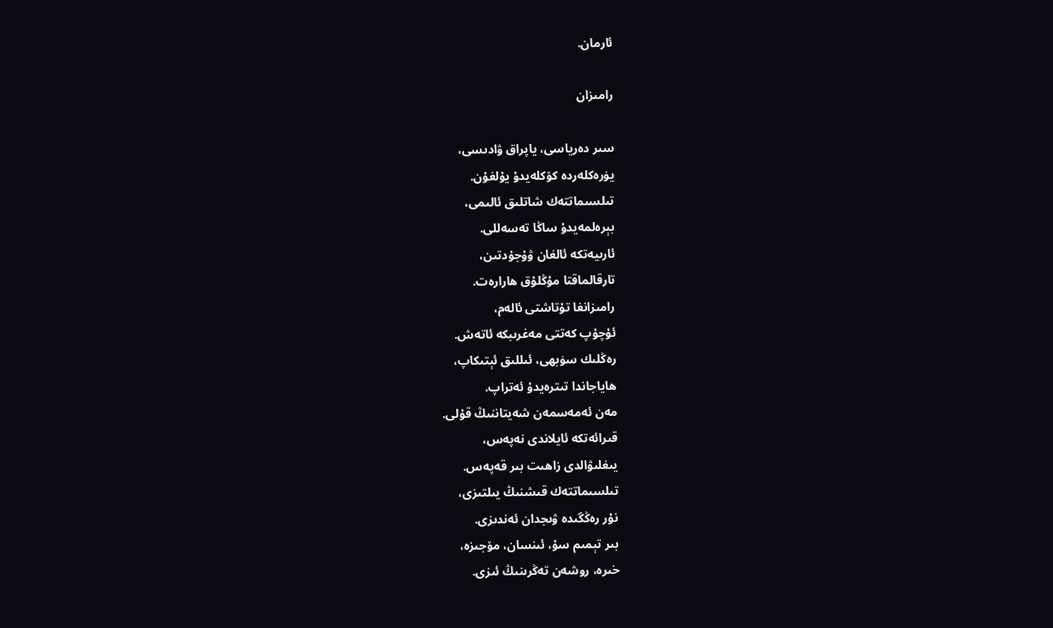ئارمان.

رامىزان

سىر دەرياسى، ياپراق ۋادىسى،
يۈرەكلەردە كۆكلەيدۇ يۇلغۇن.
تىلسىماتتەك شاتلىق ئالىمى،
بېرەلمەيدۇ ساڭا تەسەللى.
ئارىيەتكە ئالغان ۋۇجۇدتىن،
تارقالماقتا مۇڭلۇق ھارارەت.
رامىزانغا تۇتاشتى ئالەم،
ئۇچۇپ كەتتى مەغرىبكە ئاتەش.
رەڭلىك سۈبھى، ئىللىق ئېتىكاپ،
ھاياجاندا تىترەيدۇ ئەتراپ.
مەن ئەمەسمەن شەيتاننىڭ قۇلى.
قىرائەتكە ئايلاندى نەپەس،
يىغلىۋالدى زاھىت بىر قەپەس.
تىلسىماتتەك قىشنىڭ يىلتىزى،
نۇر رەڭگىدە ۋىجدان ئەندىزى.
بىر تېمىم سۇ، ئىنسان، مۆجىزە،
خىرە، روشەن تەڭرىنىڭ ئىزى.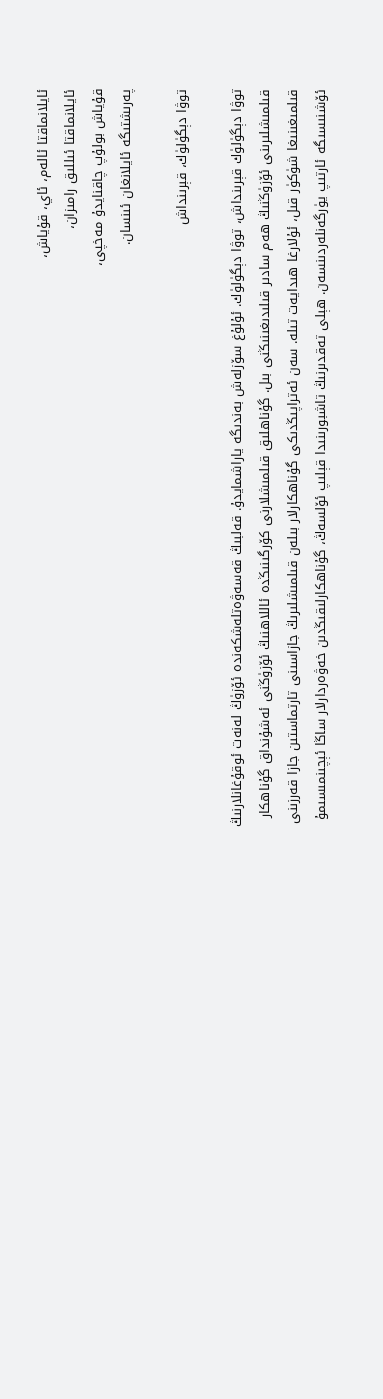ئايلانماقتا ئالەم، ئاي، قۇياش،
ئايلانماقتا ئىللىق رامىزان،
قۇياش بولۇپ چاقنايدۇ مەخپى،
پەرىشتىگە ئايلانغان ئىنسان.

توۋا دېگۈلۈك، قېرىنداش

توۋا دېگۈلۈك قېرىنداش، توۋا دېگۈلۈك. ئۇلۇغ سۆزلەش بەندىگە ياراشمايدۇ. قەلبىڭ قەسەۋەتلەشكەندە ئۆزۈڭ لەنەت ئوقۇغانلارنىڭ قىلمىشلىرىنى ئۆزۈڭنىڭ ھەم سادىر قىلىدىغىنىڭنى بىل. گۇناھلىق قىلمىشلارنى كۆرگىنىڭدە ئاللاھنىڭ ئۆزۈڭنى ئەشۇنداق گۇناھكار قىلمىغىنىغا شۈكۈر قىل، ئۇلارغا ھىدايەت تىلە. سەن ئەتراپىڭدىكى گۇناھكارلار بىلەن قىلمىشلىرىڭ جازاسىنى تارتماستىن جازا قەرزىنى ئۆشنىسىگە ئارتىپ يۈرگەنلەردىنسەن. ھېلى تەقدىرنىڭ تاشبورىنىدا قېلىپ ئۆلسەڭ، گۇناھكارلىقىڭدىن خەۋەردارلار ساڭا ئېچىنمىسىمۇ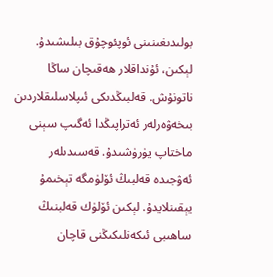بولىدىغىنىنى ئوپئوچۇق بىلىشىدۇ. لېكىن، ئۇنداقلار ھەقىچان ساڭا ناتونۇش. قەلبىڭدىكى ئىپلاسلىقلاردىن بىخەۋەرلەر ئەتراپىڭدا ئەگىپ سېنى ماختاپ يۈرۈشىدۇ. قەسىدىلەر ئەۋجىدە قەلبىڭ ئۆلۈمگە تېخىمۇ يېقىنلايدۇ. لېكىن ئۆلۈك قەلبنىڭ ساھىبى ئىكەنلىكىڭنى قاچان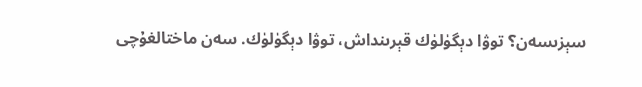سېزىسەن؟ توۋا دېگۈلۈك قېرىنداش، توۋا دېگۈلۈك. سەن ماختالغۇچى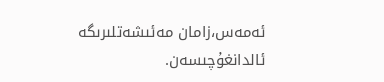ئەمەس،زامان مەئىشەتلىرىگە ئالدانغۇچىسەن.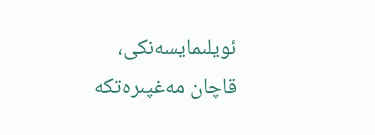ئويلىمايسەنكى، قاچان مەغپىرەتكە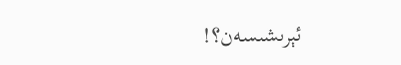ئېرىشىسەن؟!